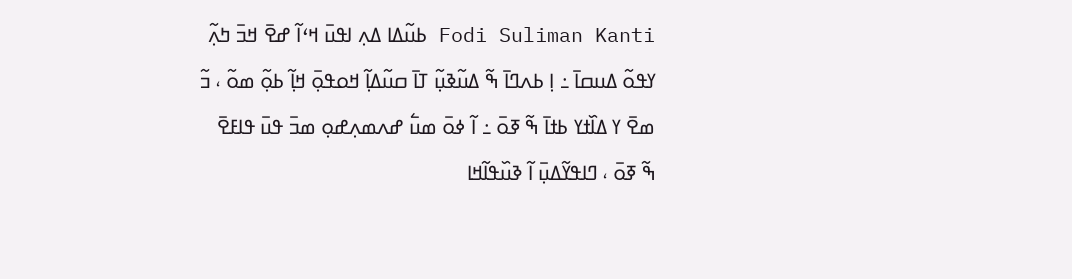Fodi Suliman Kanti ߕߎ߬ߡߊ ߡߍ߲ ߊߟߎ߫ ߞߵߊ߬ ߝߐ߫ ߞߏ߫ ߤߍ߲߬ ߌߟߋ߬ ߡߎߛߊ߫ ߸ ߊ߲ ߕߍߣߊ߫ ߒ߬ ߡߎ߬ߢߎ߲߬ ߠߊ߫ ߛߎ߬ߡߊ߲߬ ߞߋߟߋ߲߫ ߞߊ߲߬ ߕߋ߲߬ ߘߋ߬ ، ߏ߬ ߘߐ߫ ߌ ߡߊ߰ߙߌ ߕߙߊ߫ ߒ߬ ߧߋ߫ ߸ ߊ߬ ߦߋ߫ ߘߎ߱ ߝߍߘߍ߲ߝߋ߲ ߘߏ߫ ߟߎ߫ ߟߊߓߐ߫ ߒ߬ ߧߋ߫ ، ߣߊߟߌ߬ߡߎ߲߫ ߊ߬ ߢߎ߰ߟߊ߬ߞߊ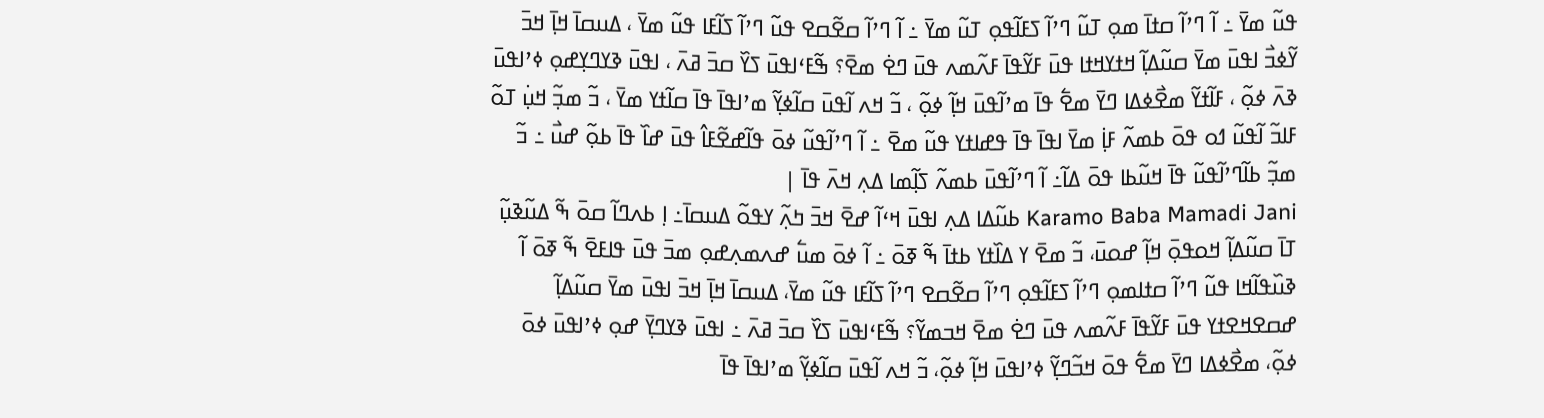ߟߎ߬ ߘߌ߫ ߸ ߊ߬ ߣߴߊ߬ ߛߙߊ߫ ߘߋ߲ ߠߎ߬ ߣߴߊ߬ ߖߓߊ߬ߟߋ߲ ߠߎ߬ ߘߌ߫ ߸ ߊ߬ ߣߴߊ߬ ߛߐ߬ߛߐ ߟߎ߬ ߣߴߊ߬ ߖߊ߬ߓߊ ߟߎ߬ ߘߌ߫ ، ߡߎߛߊ߫ ߞߊ߲߫ ߞߏ߫ ߌ߬ߦߏ߯ ߊߟߎ߫ ߘߌ߫ ߛߎ߬ߡߊ߲߬ ߞߙߌߞߙߊ ߟߎ߫ ߓߌ߬ߟߊ߫ ߓߍ߬ߘߍ ߟߎ߫ ߣߐ߭ ߘߐ߫؟ ߒ߬ߓߵߊߟߎ߫ ߖߌ߰ ߛߏ߫ ߥߍ߫ ، ߊߟߎ߫ ߢߌߣߌ߲ߝߋ߲ ߦߴߊߟߎ߫ ߢߍ߫ ߦߋ߲߬ ، ߓߊ߬ߙߌ߬ ߘߐ߯ߦߡߊ ߣߌ߫ ߘߐ߱ ߟߊ߫ ߘߴߊ߬ߟߎ߫ ߞߊ߲߬ ߦߋ߲߬ ، ߏ߬ ߞߍ ߊ߬ߟߎ߫ ߛߊ߬ߦߌ߲߬ ߘߴߊߟߊ߫ ߟߊ߫ ߛߊ߬ߙߌ ߘߌ߫ ، ߏ߬ ߘߏ߲߬ ߞߎ߲߭ ߠߋ߬ ߓߊߏ߬ ߊ߬ߟߎ߬ ߗߋ ߟߋ߫ ߕߘߍ߬ ߓߊ߲߭ ߘߌ߫ ߊߟߊ߫ ߟߊ߫ ߟߝߊߙߌ ߟߎ߬ ߘߐ߫ ߸ ߊ߬ ߣߴߊ߬ߟߎ߬ ߦߋ߫ ߟߊ߬ߝߐ߬ߓߊ߮ ߟߎ߫ ߝߊ߰ ߟߊ߫ ߕߋ߲߬ ߝߎ߯ ߸ ߏ߬ ߘߏ߲߬ ߕߊ߬ߣߴߊ߬ߟߎ߬ ߟߊ߫ ߞߎ߬ߕߊ ߟߋ߫ ߡߊ߬߸ ߊ߬ ߣߴߊ߬ߟߎ߫ ߕߘߍ߬ ߖߊ߲߬ߘߊ ߡߍ߲ ߞߍ߫ ߟߊ߫ |
Karamo Baba Mamadi Jani ߕߎ߬ߡߊ ߡߍ߲ ߊߟߎ߫ ߞߵߊ߬ ߝߐ߫ ߞߏ߫ ߤߍ߲߬ ߌߟߋ߬ ߡߎߛߊ߫߸ ߊ߲ ߕߍߣߊ߬ ߛߋ߫ ߒ߬ ߡߎ߬ߢߎ߲߬ ߠߊ߫ ߛߎ߬ߡߊ߲߬ ߞߋߟߋ߲߫ ߞߊ߲߬ ߝߋߎ߫، ߏ߬ ߘߐ߫ ߌ ߡߊ߰ߙߌ ߕߙߊ߫ ߒ߬ ߧߋ߫ ߸ ߊ߬ ߦߋ߫ ߘߎ߱ ߝߍߘߍ߲ߝߋ߲ ߘߏ߫ ߟߎ߫ ߟߊߓߐ߫ ߒ߬ ߧߋ߫ ߊ߬ ߢߎ߰ߟߊ߬ߞߊ ߟߎ߬ ߣߴߊ߬ ߛߙߊߘߋ߲ ߣߴߊ߬ ߖߓߊ߬ߟߋ߲ ߣߴߊ߬ ߛߐ߬ߛߐ ߣߴߊ߬ ߖߊ߬ߓߊ ߟߎ߬ ߘߌ߫، ߡߎߛߊ߫ ߞߊ߲߫ ߞߏ߫ ߊߟߎ߫ ߘߌ߫ ߛߎ߬ߡߊ߲߬ ߝߛߐߞߐߙߌ ߟߎ߫ ߓߌ߬ߟߊ߫ ߓߍ߬ߘߍ ߟߎ߫ ߣߐ߭ ߘߐ߫ ߞߏߘߌ߬؟ ߒ߬ߓߵߊߟߎ߫ ߖߌ߰ ߛߏ߫ ߥߍ߫ ߸ ߊߟߎ߫ ߢߌߣߌ߲߫ ߝߋ߲ ߦߴߊߟߎ߫ ߦߋ߫ ߦߋ߲߬، ߘߐ߯ߦߡߊ ߣߌ߫ ߘߐ߱ ߟߋ߫ ߞߏ߬ߣߌ߲߬ ߦߴߊߟߎ߫ ߞߊ߲߬ ߦߋ߲߬، ߏ߬ ߞߍ ߊ߬ߟߎ߫ ߛߊ߬ߦߌ߲߬ ߘߴߊߟߊ߫ ߟߊ߫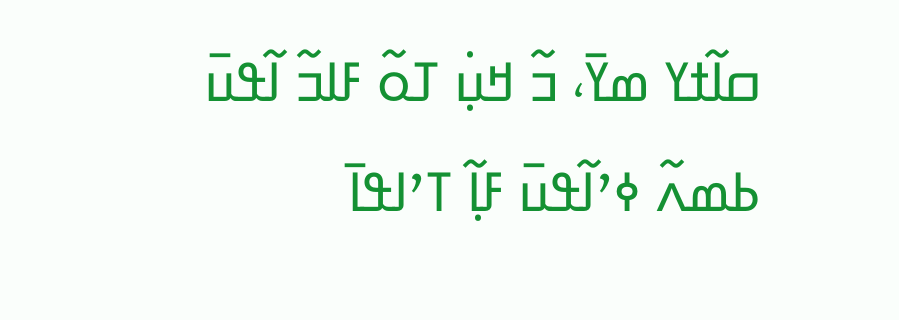ߛߊ߬ߙߌ ߘߌ߫، ߏ߬ ߞߎ߲߭ ߠߋ߬ ߓߊߏ߬ ߊ߬ߟߎ߫ ߕߘߍ߬ ߦߴߊ߬ߟߎ߫ ߓߊ߲߬ ߠߴߊߟߊ߫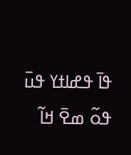ߟߊ߫ ߟߝߊߙߌ ߟߎ߫ ߟߋ߬ ߘߐ߫ ߞߊ߬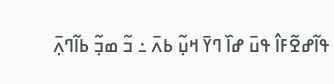ߟߊ߬ߝߐ߬ߓߊ߮ ߟߎ߫ ߝߊ߰ ߣߌ߫ ߞߎ߲߬ ߕߍ߫ ߸ ߏ߬ ߘߏ߲߬ ߕߊ߬ߣߍ߲߫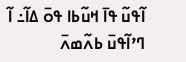ߊ߬ߟߎ߬ ߟߊ߫ ߞߎ߬ߕߊ ߟߋ߫ ߡߊ߬߸ ߊ߬ ߣߴߊ߬ߟߎ߫ ߕߍ߬ߘߍ߫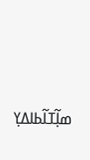ߘߊ߲߬ߠߊ߬ߕߊߡߌ߲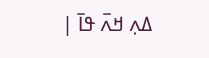ߡߍ߲ ߞߍ߫ ߟߊ߫ |